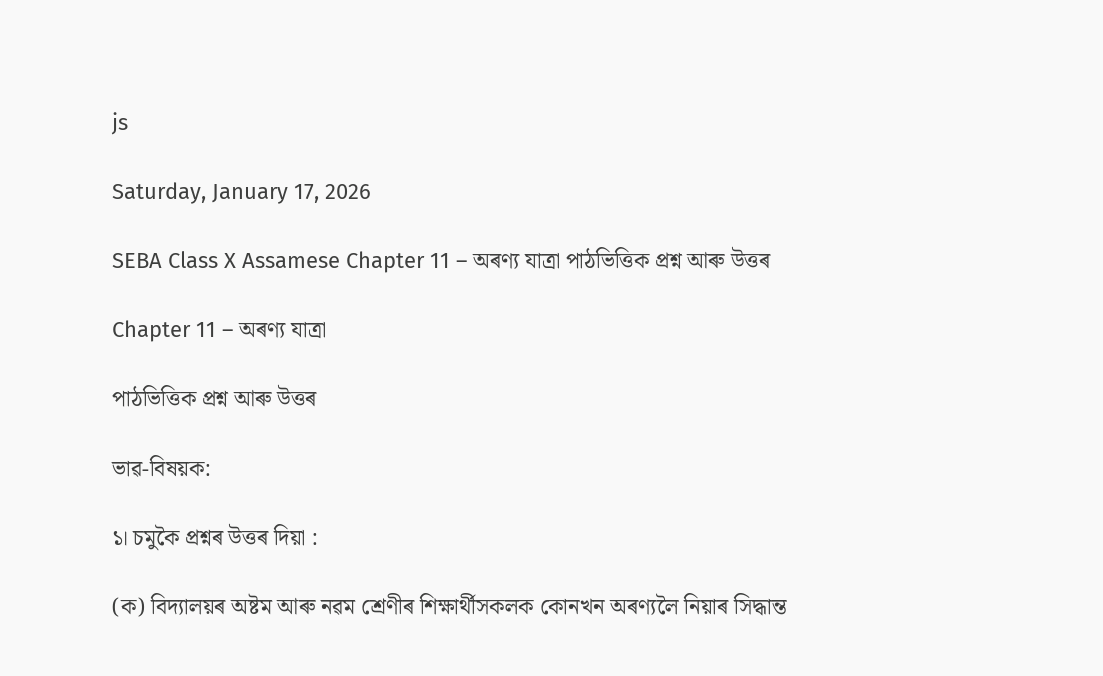js

Saturday, January 17, 2026

SEBA Class X Assamese Chapter 11 – অৰণ্য যাত্ৰা পাঠভিত্তিক প্রশ্ন আৰু উত্তৰ

Chapter 11 – অৰণ্য যাত্ৰা

পাঠভিত্তিক প্রশ্ন আৰু উত্তৰ

ভাৱ-বিষয়ক:

১। চমুকৈ প্ৰশ্নৰ উত্তৰ দিয়া :

(ক) বিদ্যালয়ৰ অষ্টম আৰু নৱম শ্ৰেণীৰ শিক্ষাৰ্থীসকলক কোনখন অৰণ্যলৈ নিয়াৰ সিদ্ধান্ত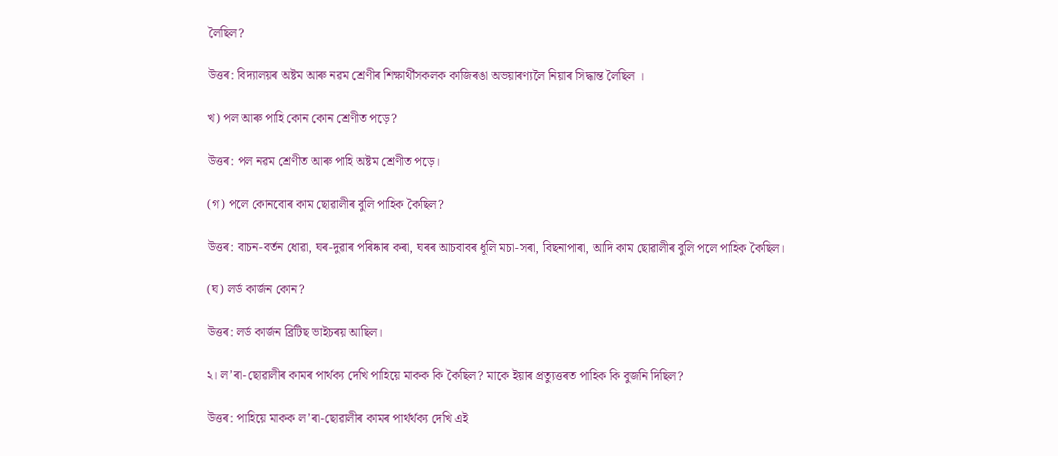লৈছিল?

উত্তৰ: বিদ্যালয়ৰ অষ্টম আৰু নৱম শ্ৰেণীৰ শিক্ষাৰ্থীসকলক কাজিৰঙা অভয়াৰণ্যলৈ নিয়াৰ সিদ্ধান্ত লৈছিল ।

খ) পল আৰু পাহি কোন কোন শ্রেণীত পড়ে?

উত্তৰ: পল নৱম শ্ৰেণীত আৰু পাহি অষ্টম শ্রেণীত পড়ে।

(গ) পলে কোনবোৰ কাম ছোৱালীৰ বুলি পাহিক কৈছিল?

উত্তৰ: বাচন-বর্তন ধোৱা, ঘৰ-দুৱাৰ পৰিষ্কাৰ কৰা, ঘৰৰ আচবাবৰ ধূলি মচা-সৰা, বিছনাপাৰা, আদি কাম ছোৱালীৰ বুলি পলে পাহিক কৈছিল।

(ঘ) লর্ড কার্জন কোন?

উত্তৰ: লর্ড কার্জন ব্রিটিছ ভাইচৰয় আছিল।

২। ল’ৰা-ছোৱালীৰ কামৰ পাৰ্থক্য দেখি পাহিয়ে মাকক কি কৈছিল? মাকে ইয়াৰ প্ৰত্যুত্তৰত পাহিক কি বুজনি দিছিল?

উত্তৰ: পাহিয়ে মাকক ল’ৰা-ছোৱালীৰ কামৰ পাৰ্থর্থক্য দেখি এই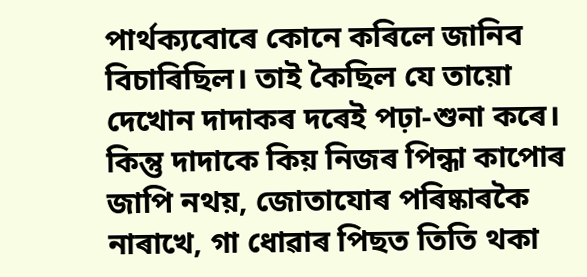পাৰ্থক্যবোৰে কোনে কৰিলে জানিব বিচাৰিছিল। তাই কৈছিল যে তায়ো দেখোন দাদাকৰ দৰেই পঢ়া-শুনা কৰে। কিন্তু দাদাকে কিয় নিজৰ পিন্ধা কাপোৰ জাপি নথয়, জোতাযোৰ পৰিষ্কাৰকৈ নাৰাখে, গা ধোৱাৰ পিছত তিতি থকা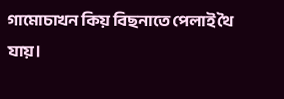গামোচাখন কিয় বিছনাতে পেলাই থৈ যায়।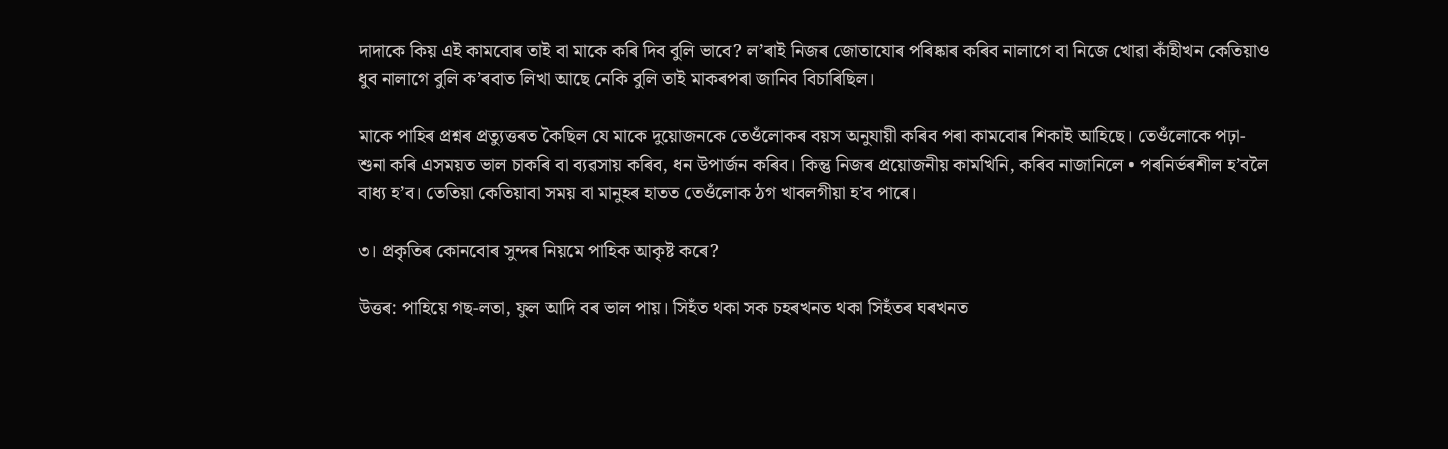দাদাকে কিয় এই কামবোৰ তাই বা মাকে কৰি দিব বুলি ভাবে? ল’ৰাই নিজৰ জোতাযোৰ পৰিষ্কাৰ কৰিব নালাগে বা নিজে খোৱা কাঁহীখন কেতিয়াও ধুব নালাগে বুলি ক’ৰবাত লিখা আছে নেকি বুলি তাই মাকৰপৰা জানিব বিচাৰিছিল।

মাকে পাহিৰ প্ৰশ্নৰ প্ৰত্যুত্তৰত কৈছিল যে মাকে দুয়োজনকে তেওঁলোকৰ বয়স অনুযায়ী কৰিব পৰা কামবোৰ শিকাই আহিছে। তেওঁলোকে পঢ়া-শুনা কৰি এসময়ত ভাল চাকৰি বা ব্যৱসায় কৰিব, ধন উপাৰ্জন কৰিব। কিন্তু নিজৰ প্রয়োজনীয় কামখিনি, কৰিব নাজানিলে • পৰনিৰ্ভৰশীল হ’বলৈ বাধ্য হ’ব। তেতিয়া কেতিয়াবা সময় বা মানুহৰ হাতত তেওঁলোক ঠগ খাবলগীয়া হ’ব পাৰে।

৩। প্রকৃতিৰ কোনবোৰ সুন্দৰ নিয়মে পাহিক আকৃষ্ট কৰে?

উত্তৰ: পাহিয়ে গছ-লতা, ফুল আদি বৰ ভাল পায়। সিহঁত থকা সক চহৰখনত থকা সিহঁতৰ ঘৰখনত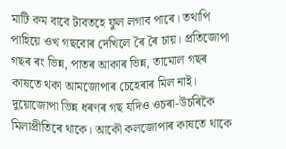মাটি কম বাবে টাবতহে ফুল লগাব পাৰে। তথাপি পাহিয়ে ওখ গছবোৰ দেখিলে ৰৈ ৰৈ চায়। প্রতিজোপা গছৰ ৰং ভিন্ন, পাতৰ আকাৰ ভিন্ন, তামোল গছৰ কাষতে থকা আমজোপাৰ চেহেৰাৰ মিল নাই। দুয়োজোপা ভিন্ন ধৰণৰ গছ যদিও ওচৰা-উচৰিকৈ মিলাপ্ৰীতিৰে থাকে। আকৌ কলজোপাৰ কাষতে থাকে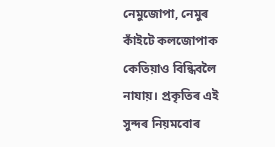নেমুজোপা, নেমুৰ কাঁইটে কলজোপাক কেতিয়াও বিন্ধিবলৈ নাযায়। প্ৰকৃতিৰ এই সুন্দৰ নিয়মবোৰ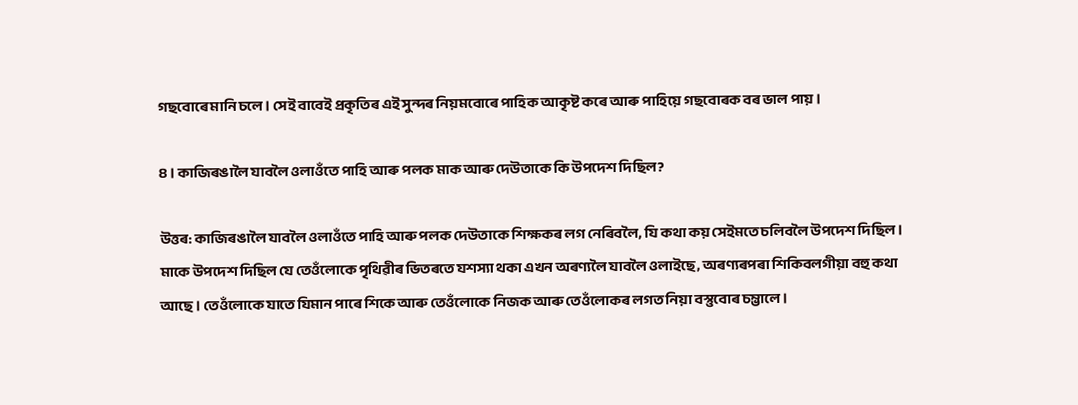গছবোৰে মানি চলে। সেই বাবেই প্ৰকৃতিৰ এই সুন্দৰ নিয়মবোৰে পাহিক আকৃষ্ট কৰে আৰু পাহিয়ে গছবোৰক বৰ ভাল পায়।

৪। কাজিৰঙালৈ যাবলৈ ওলাওঁতে পাহি আৰু পলক মাক আৰু দেউতাকে কি উপদেশ দিছিল?

উত্তৰ: কাজিৰঙালৈ যাবলৈ ওলাওঁতে পাহি আৰু পলক দেউতাকে শিক্ষকৰ লগ নেৰিবলৈ, যি কথা কয় সেইমতে চলিবলৈ উপদেশ দিছিল। মাকে উপদেশ দিছিল যে তেওঁলোকে পৃথিৱীৰ ভিতৰতে যশস্যা থকা এখন অৰণ্যলৈ যাবলৈ ওলাইছে, অৰণ্যৰপৰা শিকিবলগীয়া বহু কথা আছে। তেওঁলোকে যাতে যিমান পাৰে শিকে আৰু তেওঁলোকে নিজক আৰু তেওঁলোকৰ লগত নিয়া বস্তুবোৰ চম্ভালে।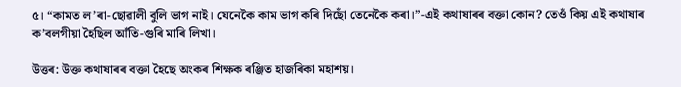৫। “কামত ল’ৰা-ছোৱালী বুলি ভাগ নাই। যেনেকৈ কাম ভাগ কৰি দিছোঁ তেনেকৈ কৰা।”-এই কথাষাৰৰ বক্তা কোন? তেওঁ কিয় এই কথাষাৰ ক’বলগীয়া হৈছিল আঁতি-গুৰি মাৰি লিখা।

উত্তৰ: উক্ত কথাষাৰৰ বক্তা হৈছে অংকৰ শিক্ষক ৰঞ্জিত হাজৰিকা মহাশয়।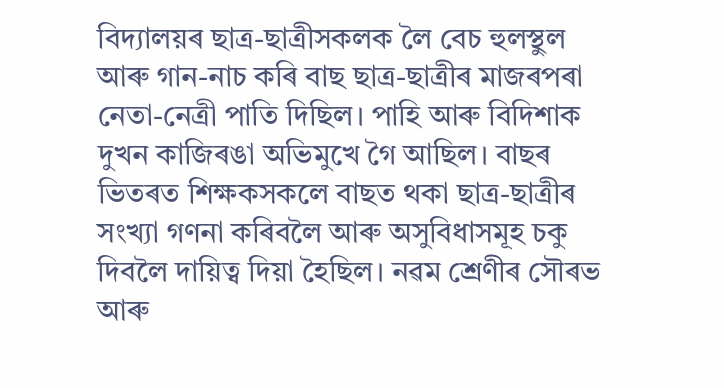বিদ্যালয়ৰ ছাত্র-ছাত্রীসকলক লৈ বেচ হুলস্থুল আৰু গান-নাচ কৰি বাছ ছাত্ৰ-ছাত্ৰীৰ মাজৰপৰা নেতা-নেত্ৰী পাতি দিছিল। পাহি আৰু বিদিশাক দুখন কাজিৰঙা অভিমুখে গৈ আছিল। বাছৰ ভিতৰত শিক্ষকসকলে বাছত থকা ছাত্র-ছাত্ৰীৰ সংখ্যা গণনা কৰিবলৈ আৰু অসুবিধাসমূহ চকু দিবলৈ দায়িত্ব দিয়া হৈছিল। নৱম শ্ৰেণীৰ সৌৰভ আৰু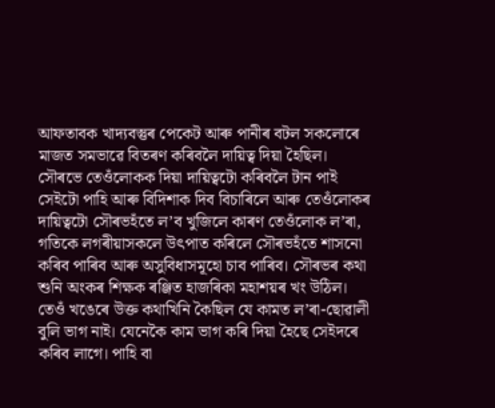আফতাবক খাদ্যবস্তুৰ পেকেট আৰু পানীৰ বটল সকলোৰে মাজত সমভাৱে বিতৰণ কৰিবলৈ দায়িত্ব দিয়া হৈছিল। সৌৰভে তেওঁলোকক দিয়া দায়িত্বটো কৰিবলৈ টান পাই সেইটো পাহি আৰু বিদিশাক দিব বিচাৰিলে আৰু তেওঁলোকৰ দায়িত্বটো সৌৰভহঁতে ল’ব খুজিলে কাৰণ তেওঁলোক ল’ৰা, গতিকে লগৰীয়াসকলে উৎপাত কৰিলে সৌৰভহঁতে শাসনো কৰিব পাৰিব আৰু অসুবিধাসমূহো চাব পাৰিব। সৌৰভৰ কথা শুনি অংকৰ শিক্ষক ৰঞ্জিত হাজৰিকা মহাশয়ৰ খং উঠিল। তেওঁ খঙেৰে উক্ত কথাখিনি কৈছিল যে কামত ল’ৰা-ছোৱালী বুলি ভাগ নাই। যেনেকৈ কাম ভাগ কৰি দিয়া হৈছে সেইদৰে কৰিব লাগে। পাহি বা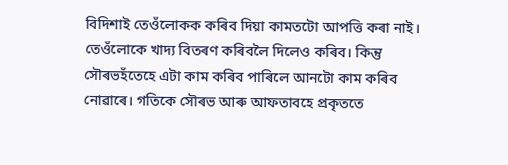বিদিশাই তেওঁলোকক কৰিব দিয়া কামতটো আপত্তি কৰা নাই। তেওঁলোকে খাদ্য বিতৰণ কৰিবলৈ দিলেও কৰিব। কিন্তু সৌৰভহঁতেহে এটা কাম কৰিব পাৰিলে আনটো কাম কৰিব নোৱাৰে। গতিকে সৌৰভ আৰু আফতাবহে প্রকৃততে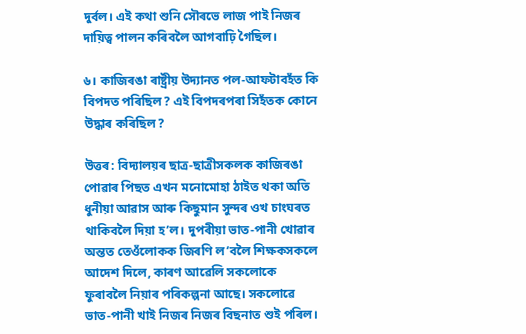দুর্বল। এই কথা শুনি সৌৰভে লাজ পাই নিজৰ দায়িত্ব পালন কৰিবলৈ আগবাঢ়ি গৈছিল।

৬। কাজিৰঙা ৰাষ্ট্ৰীয় উদ্যানত পল-আফটাবহঁত কি বিপদত পৰিছিল? এই বিপদৰপৰা সিহঁতক কোনে উদ্ধাৰ কৰিছিল?

উত্তৰ: বিদ্যালয়ৰ ছাত্ৰ-ছাত্ৰীসকলক কাজিৰঙা পোৱাৰ পিছত এখন মনোমোহা ঠাইত থকা অতি ধুনীয়া আৱাস আৰু কিছুমান সুন্দৰ ওখ চাংঘৰত থাকিবলৈ দিয়া হ’ল। দুপৰীয়া ভাত-পানী খোৱাৰ অন্তত তেওঁলোকক জিৰণি ল’বলৈ শিক্ষকসকলে আদেশ দিলে, কাৰণ আৱেলি সকলোকে ফুৰাবলৈ নিয়াৰ পৰিকল্পনা আছে। সকলোৱে ভাত-পানী খাই নিজৰ নিজৰ বিছনাত শুই পৰিল।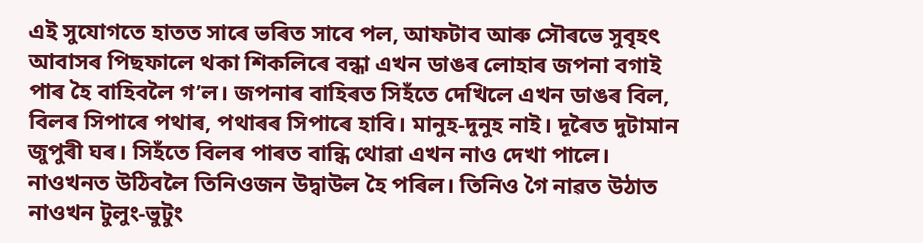এই সুযোগতে হাতত সাৰে ভৰিত সাবে পল, আফটাব আৰু সৌৰভে সুবৃহৎ আবাসৰ পিছফালে থকা শিকলিৰে বন্ধা এখন ডাঙৰ লোহাৰ জপনা বগাই পাৰ হৈ বাহিবলৈ গ’ল। জপনাৰ বাহিৰত সিহঁতে দেখিলে এখন ডাঙৰ বিল, বিলৰ সিপাৰে পথাৰ, পথাৰৰ সিপাৰে হাবি। মানুহ-দুনুহ নাই। দূৰৈত দুটামান জুপুৰী ঘৰ। সিহঁতে বিলৰ পাৰত বান্ধি থোৱা এখন নাও দেখা পালে। নাওখনত উঠিবলৈ তিনিওজন উদ্বাউল হৈ পৰিল। তিনিও গৈ নাৱত উঠাত নাওখন টুলুং-ভুটুং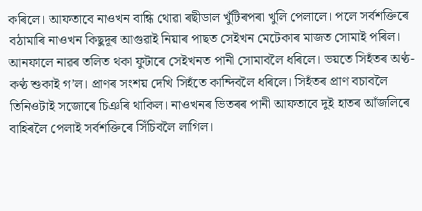কৰিলে। আফতাবে নাওখন বান্ধি থোৱা ৰছীডাল খুঁটিৰপৰা খুলি পেলালে। পলে সর্বশক্তিৰে বঠামাৰি নাওখন কিছুদূৰ আগুৱাই নিয়াৰ পাছত সেইখন মেটেকাৰ মাজত সোমাই পৰিল। আনফালে নাৱৰ তলিত থকা ফুটাৰে সেইখনত পানী সোমাবলৈ ধৰিলে। ভয়তে সিহঁতৰ অণ্ঠ-কণ্ঠ শুকাই গ’ল। প্ৰাণৰ সংশয় দেখি সিহঁতে কান্দিবলৈ ধৰিলে। সিহঁতৰ প্ৰাণ বচাবলৈ তিনিওটাই সজোৰে চিঞৰি থাকিল। নাওখনৰ ভিতৰৰ পানী আফতাবে দুই হাতৰ আঁজলিৰে বাহিৰলৈ পেলাই সৰ্বশক্তিৰে সিঁচিবলৈ লাগিল।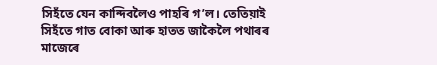সিহঁতে যেন কান্দিবলৈও পাহৰি গ’ল। তেতিয়াই সিহঁতে গাত বোকা আৰু হাতত জাকৈলৈ পথাৰৰ মাজেৰে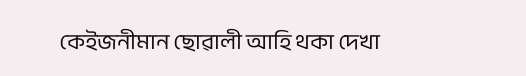কেইজনীমান ছোৱালী আহি থকা দেখা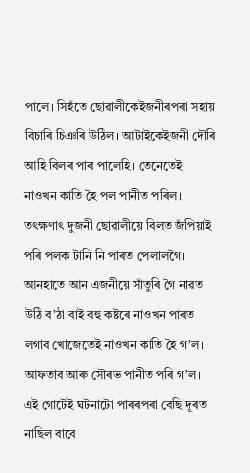পালে। সিহঁতে ছোৱালীকেইজনীৰপৰা সহায় বিচাৰি চিঞৰি উঠিল। আটাইকেইজনী দৌৰি আহি বিলৰ পাৰ পালেহি। তেনেতেই নাওখন কাতি হৈ পল পানীত পৰিল। তৎক্ষণাৎ দুজনী ছোৱালীয়ে বিলত জঁপিয়াই পৰি পলক টানি নি পাৰত পেলালগৈ। আনহাতে আন এজনীয়ে সাঁতুৰি গৈ নাৱত উঠি ব’ঠা বাই বহু কষ্টৰে নাওখন পাৰত লগাব খোজেতেই নাওখন কাতি হৈ গ’ল। আফতাব আৰু সৌৰভ পানীত পৰি গ’ল। এই গোটেই ঘটনাটো পাৰৰপৰা বেছি দূৰত নাছিল বাবে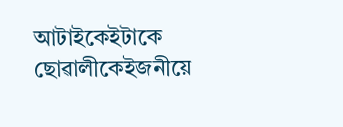আটাইকেইটাকে ছোৱালীকেইজনীয়ে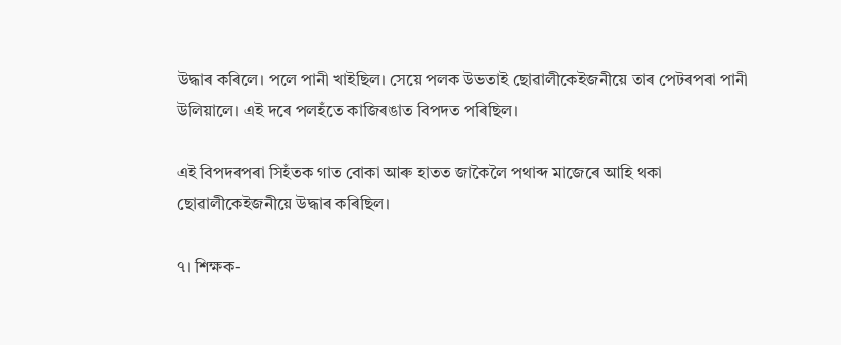উদ্ধাৰ কৰিলে। পলে পানী খাইছিল। সেয়ে পলক উভতাই ছোৱালীকেইজনীয়ে তাৰ পেটৰপৰা পানী উলিয়ালে। এই দৰে পলহঁতে কাজিৰঙাত বিপদত পৰিছিল।

এই বিপদৰপৰা সিহঁতক গাত বোকা আৰু হাতত জাকৈলৈ পথাব্দ মাজেৰে আহি থকা ছোৱালীকেইজনীয়ে উদ্ধাৰ কৰিছিল।

৭। শিক্ষক-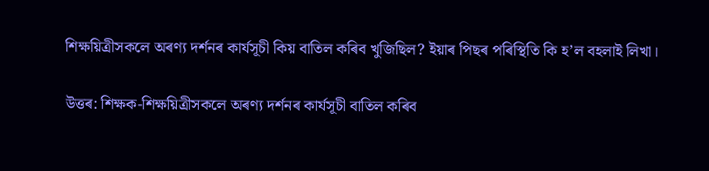শিক্ষয়িত্রীসকলে অৰণ্য দৰ্শনৰ কাৰ্যসূচী কিয় বাতিল কৰিব খুজিছিল? ইয়াৰ পিছৰ পৰিস্থিতি কি হ’ল বহলাই লিখা।

উত্তৰ: শিক্ষক-শিক্ষয়িত্ৰীসকলে অৰণ্য দৰ্শনৰ কাৰ্যসূচী বাতিল কৰিব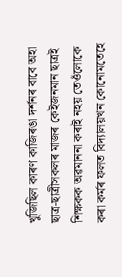খুজিছিল কাৰণ কাজিৰঙা দর্শনৰ বাবে অহা ছাত্র-ছাত্রীসকলৰ মাজৰ কেইজনমান ছাত্রই শিক্ষকক অৱমাননা কৰাই নহয় তেওঁলোকে কৰা কৰ্মৰ ফলত বিদ্যালয়খন কোনোমতেহে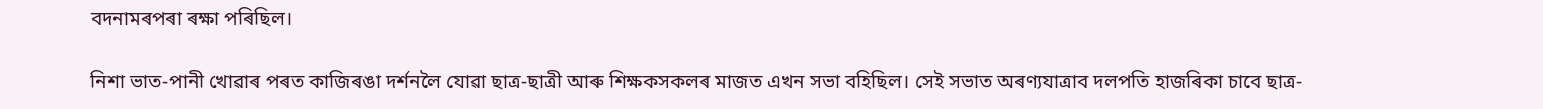বদনামৰপৰা ৰক্ষা পৰিছিল।

নিশা ভাত-পানী খোৱাৰ পৰত কাজিৰঙা দৰ্শনলৈ যোৱা ছাত্র-ছাত্রী আৰু শিক্ষকসকলৰ মাজত এখন সভা বহিছিল। সেই সভাত অৰণ্যযাত্রাব দলপতি হাজৰিকা চাবে ছাত্র-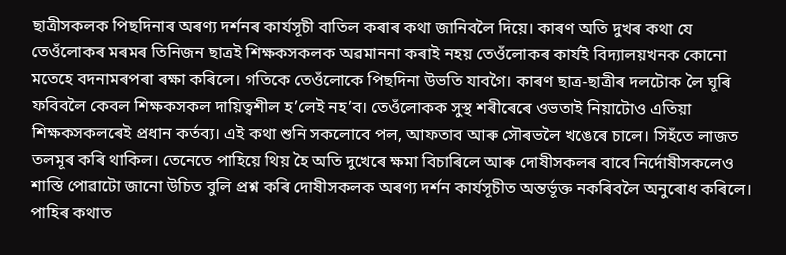ছাত্ৰীসকলক পিছদিনাৰ অৰণ্য দৰ্শনৰ কাৰ্যসূচী বাতিল কৰাৰ কথা জানিবলৈ দিয়ে। কাৰণ অতি দুখৰ কথা যে তেওঁলোকৰ মৰমৰ তিনিজন ছাত্রই শিক্ষকসকলক অৱমাননা কৰাই নহয় তেওঁলোকৰ কার্যই বিদ্যালয়খনক কোনো মতেহে বদনামৰপৰা ৰক্ষা কৰিলে। গতিকে তেওঁলোকে পিছদিনা উভতি যাবগৈ। কাৰণ ছাত্ৰ-ছাত্ৰীৰ দলটোক লৈ ঘূৰি ফবিবলৈ কেবল শিক্ষকসকল দায়িত্বশীল হ’লেই নহ’ব। তেওঁলোকক সুস্থ শৰীৰেৰে ওভতাই নিয়াটোও এতিয়া শিক্ষকসকলৰেই প্রধান কর্তব্য। এই কথা শুনি সকলোবে পল, আফতাব আৰু সৌৰভলৈ খঙেৰে চালে। সিহঁতে লাজত তলমূৰ কৰি থাকিল। তেনেতে পাহিয়ে থিয় হৈ অতি দুখেৰে ক্ষমা বিচাৰিলে আৰু দোষীসকলৰ বাবে নির্দোষীসকলেও শাস্তি পোৱাটো জানো উচিত বুলি প্রশ্ন কৰি দোষীসকলক অৰণ্য দৰ্শন কাৰ্যসূচীত অন্তর্ভূক্ত নকৰিবলৈ অনুৰোধ কৰিলে। পাহিৰ কথাত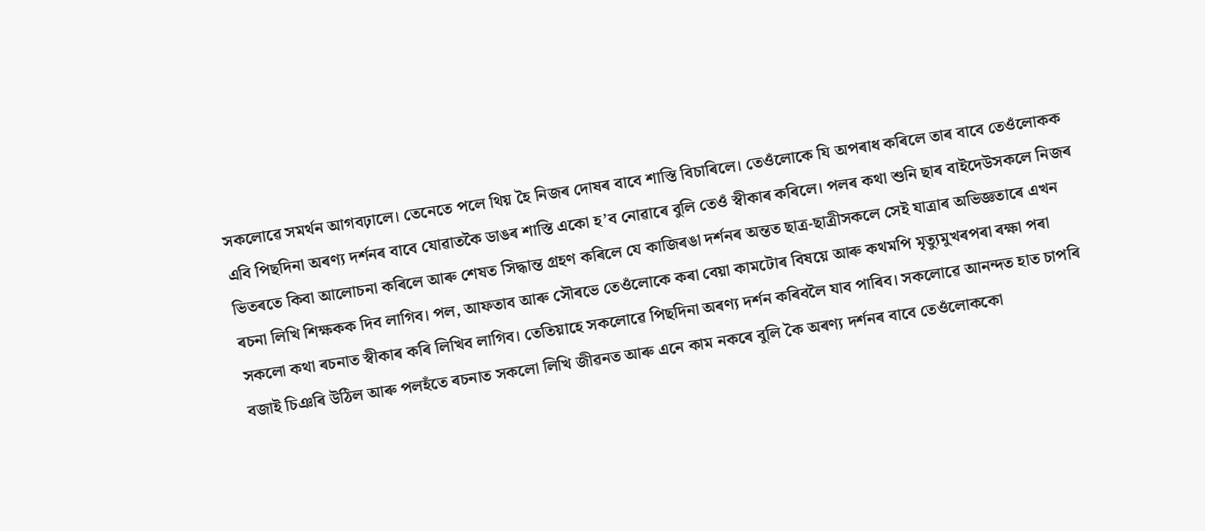সকলোৱে সমর্থন আগবঢ়ালে। তেনেতে পলে থিয় হৈ নিজৰ দোষৰ বাবে শাস্তি বিচাৰিলে। তেওঁলোকে যি অপৰাধ কৰিলে তাৰ বাবে তেওঁলোকক এবি পিছদিনা অৰণ্য দৰ্শনৰ বাবে যোৱাতকৈ ডাঙৰ শাস্তি একো হ’ব নোৱাৰে বুলি তেওঁ স্বীকাৰ কৰিলে। পলৰ কথা শুনি ছাৰ বাইদেউসকলে নিজৰ ভিতৰতে কিবা আলোচনা কৰিলে আৰু শেষত সিদ্ধান্ত গ্রহণ কৰিলে যে কাজিৰঙা দৰ্শনৰ অন্তত ছাত্র-ছাত্রীসকলে সেই যাত্ৰাৰ অভিজ্ঞতাৰে এখন ৰচনা লিখি শিক্ষকক দিব লাগিব। পল, আফতাব আৰু সৌৰভে তেওঁলোকে কৰা বেয়া কামটোৰ বিষয়ে আৰু কথমপি মৃত্যুমুখৰপৰা ৰক্ষা পৰা সকলো কথা ৰচনাত স্বীকাৰ কৰি লিখিব লাগিব। তেতিয়াহে সকলোৱে পিছদিনা অৰণ্য দৰ্শন কৰিবলৈ যাব পাৰিব। সকলোৱে আনন্দত হাত চাপৰি বজাই চিঞৰি উঠিল আৰু পলহঁতে ৰচনাত সকলো লিখি জীৱনত আৰু এনে কাম নকৰে বুলি কৈ অৰণ্য দৰ্শনৰ বাবে তেওঁলোককো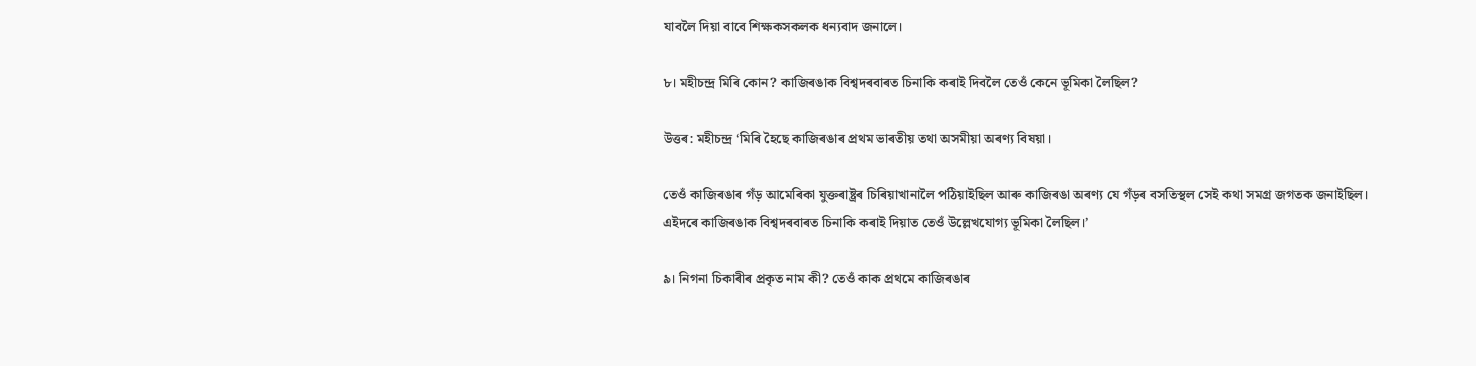যাবলৈ দিয়া বাবে শিক্ষকসকলক ধন্যবাদ জনালে।

৮। মহীচন্দ্ৰ মিৰি কোন? কাজিৰঙাক বিশ্বদৰবাৰত চিনাকি কৰাই দিবলৈ তেওঁ কেনে ভূমিকা লৈছিল?

উত্তৰ: মহীচন্দ্ৰ ‘মিৰি হৈছে কাজিৰঙাৰ প্ৰথম ভাৰতীয় তথা অসমীয়া অৰণ্য বিষয়া।

তেওঁ কাজিৰঙাৰ গঁড় আমেৰিকা যুক্তৰাষ্ট্ৰৰ চিৰিয়াখানালৈ পঠিয়াইছিল আৰু কাজিৰঙা অৰণ্য যে গঁড়ৰ বসতিস্থল সেই কথা সমগ্র জগতক জনাইছিল। এইদৰে কাজিৰঙাক বিশ্বদৰবাৰত চিনাকি কৰাই দিয়াত তেওঁ উল্লেখযোগ্য ভূমিকা লৈছিল।’

৯। নিগনা চিকাৰীৰ প্ৰকৃত নাম কী? তেওঁ কাক প্রথমে কাজিৰঙাৰ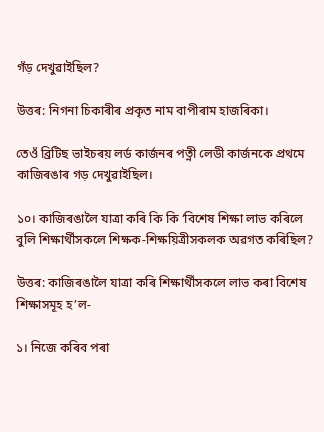গঁড় দেখুৱাইছিল?

উত্তৰ: নিগনা চিকাৰীৰ প্ৰকৃত নাম বাপীৰাম হাজৰিকা।

তেওঁ ব্রিটিছ ভাইচৰয় লর্ড কার্জনৰ পত্নী লেডী কার্জনকে প্রথমে কাজিৰঙাৰ গড় দেখুৱাইছিল।

১০। কাজিৰঙালৈ যাত্রা কৰি কি কি ‘বিশেষ শিক্ষা লাভ কৰিলে বুলি শিক্ষার্থীসকলে শিক্ষক-শিক্ষয়িত্ৰীসকলক অৱগত কৰিছিল?

উত্তৰ: কাজিৰঙালৈ যাত্রা কৰি শিক্ষার্থীসকলে লাভ কৰা বিশেষ শিক্ষাসমূহ হ’ল-

১। নিজে কৰিব পৰা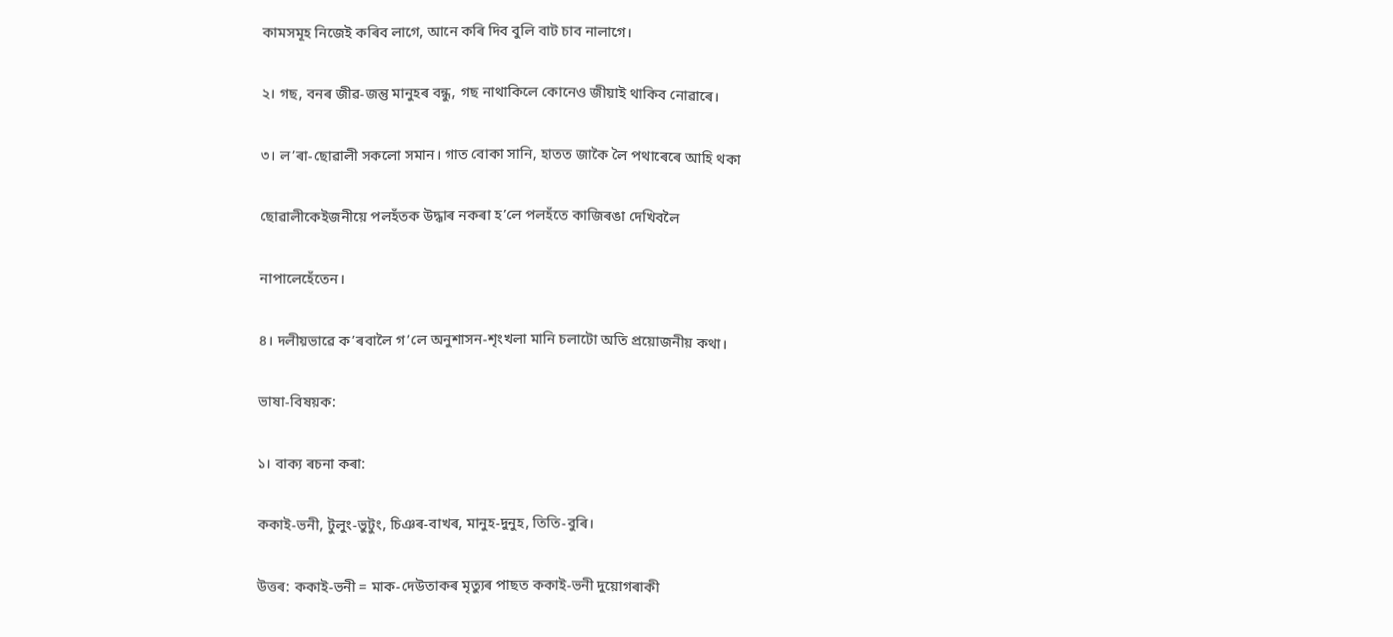কামসমূহ নিজেই কৰিব লাগে, আনে কৰি দিব বুলি বাট চাব নালাগে।

২। গছ, বনৰ জীৱ-জন্তু মানুহৰ বন্ধু, গছ নাথাকিলে কোনেও জীয়াই থাকিব নোৱাৰে।

৩। ল’ৰা-ছোৱালী সকলো সমান। গাত বোকা সানি, হাতত জাকৈ লৈ পথাৰেৰে আহি থকা

ছোৱালীকেইজনীয়ে পলহঁতক উদ্ধাৰ নকৰা হ’লে পলহঁতে কাজিৰঙা দেখিবলৈ

নাপালেহেঁতেন।

৪। দলীয়ভাৱে ক’ৰবালৈ গ’লে অনুশাসন-শৃংখলা মানি চলাটো অতি প্রয়োজনীয় কথা।

ভাষা-বিষয়ক:

১। বাক্য ৰচনা কৰা:

ককাই-ভনী, টুলুং-ভুটুং, চিঞৰ-বাখৰ, মানুহ-দুনুহ, তিতি-বুৰি।

উত্তৰ: ককাই-ভনী = মাক-দেউতাকৰ মৃত্যুৰ পাছত ককাই-ভনী দুয়োগৰাকী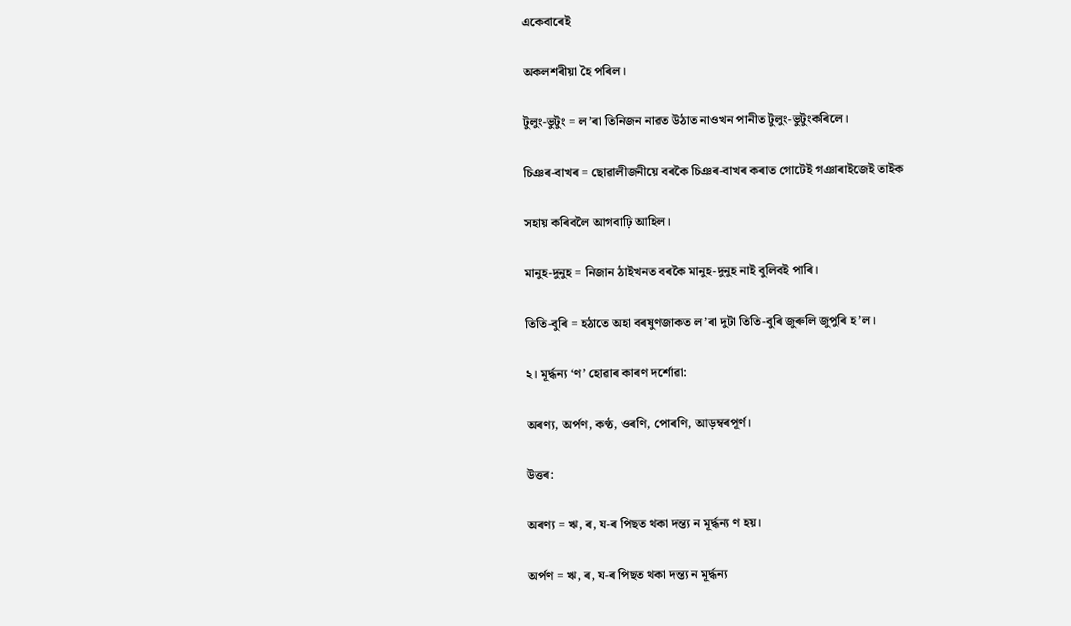একেবাৰেই

অকলশৰীয়া হৈ পৰিল।

টুলুং-ভুটুং = ল’ৰা তিনিজন নাৱত উঠাত নাওখন পানীত টুলুং-ভুটুংকৰিলে।

চিঞৰ-বাখৰ = ছোৱালীজনীয়ে বৰকৈ চিঞৰ-বাখৰ কৰাত গোটেই গঞাৰাইজেই তাইক

সহায় কৰিবলৈ আগবাঢ়ি আহিল।

মানুহ-দুনুহ = নিজান ঠাইখনত বৰকৈ মানুহ-দুনুহ নাই বুলিবই পাৰি।

তিতি-বুৰি = হঠাতে অহা বৰষুণজাকত ল’ৰা দুটা তিতি-বুৰি জুৰুলি জুপুৰি হ’ল।

২। মূর্দ্ধন্য ‘ণ’ হোৱাৰ কাৰণ দৰ্শোৱা:

অৰণ্য, অর্পণ, কণ্ঠ, ওৰণি, পোৰণি, আড়ম্বৰপূৰ্ণ।

উত্তৰ:

অৰণ্য = ঋ, ৰ, য-ৰ পিছত থকা দন্ত্য ন মূর্দ্ধন্য ণ হয়।

অর্পণ = ঋ, ৰ, য-ৰ পিছত থকা দন্ত্য ন মূৰ্দ্ধন্য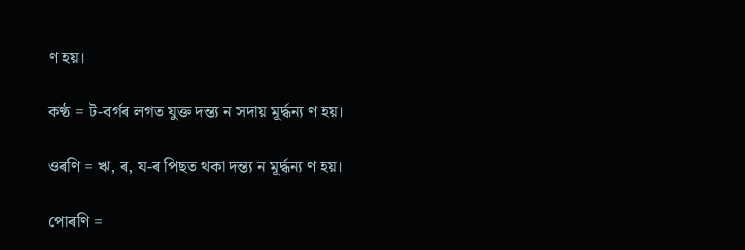ণ হয়।

কণ্ঠ = ট-বৰ্গৰ লগত যুক্ত দন্ত্য ন সদায় মূর্দ্ধন্য ণ হয়।

ওৰণি = ঋ, ৰ, য-ৰ পিছত থকা দন্ত্য ন মূৰ্দ্ধন্য ণ হয়।

পোৰণি =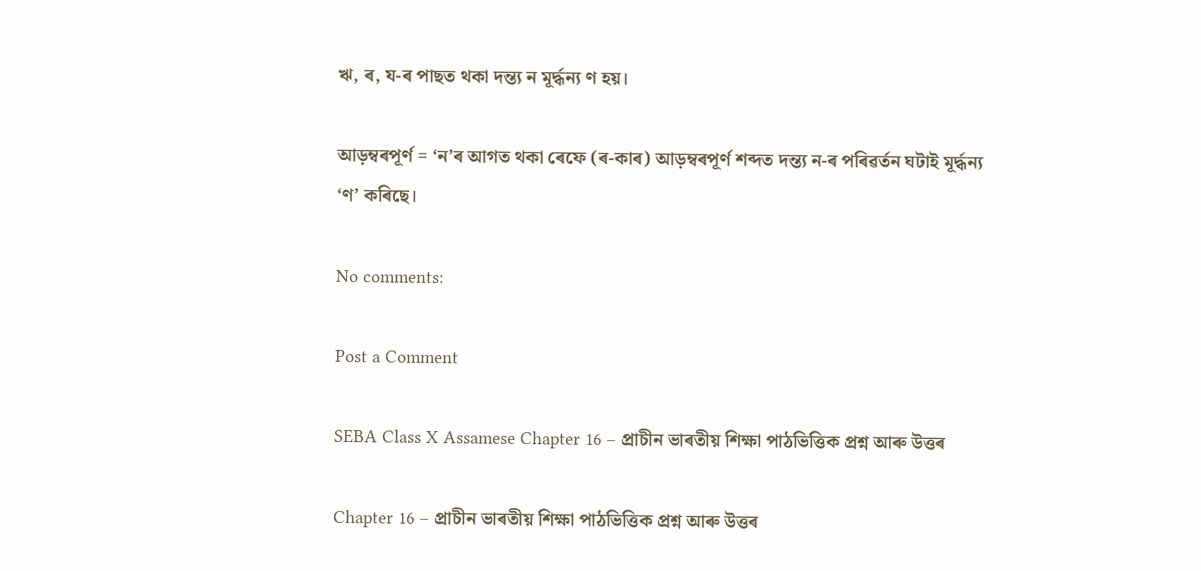ঋ, ৰ, য-ৰ পাছত থকা দন্ত্য ন মূর্দ্ধন্য ণ হয়।

আড়ম্বৰপূৰ্ণ = ‘ন’ৰ আগত থকা ৰেফে (ৰ-কাৰ) আড়ম্বৰপূৰ্ণ শব্দত দন্ত্য ন-ৰ পৰিৱৰ্তন ঘটাই মূৰ্দ্ধন্য ‘ণ’ কৰিছে।

No comments:

Post a Comment

SEBA Class X Assamese Chapter 16 – প্রাচীন ভাৰতীয় শিক্ষা পাঠভিত্তিক প্রশ্ন আৰু উত্তৰ

Chapter 16 – প্রাচীন ভাৰতীয় শিক্ষা পাঠভিত্তিক প্রশ্ন আৰু উত্তৰ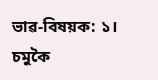ভাৱ-বিষয়ক: ১। চমুকৈ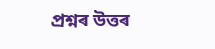প্ৰশ্নৰ উত্তৰ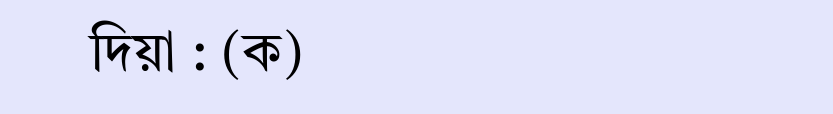দিয়া : (ক)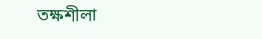তক্ষশীলা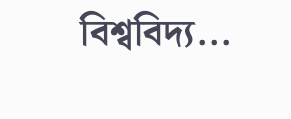বিশ্ববিদ্য...